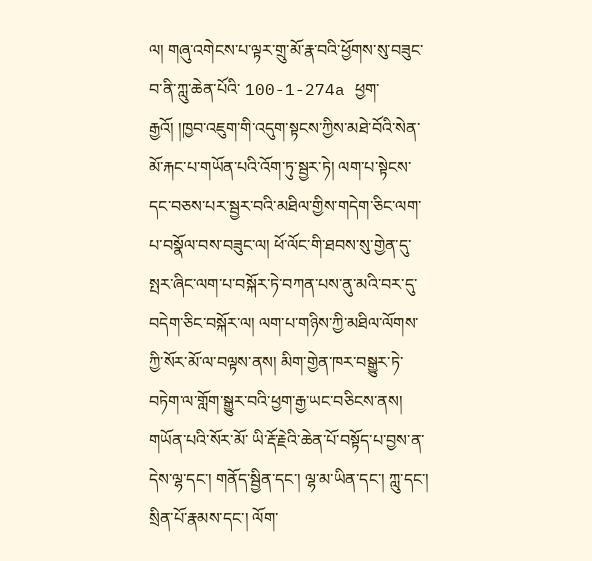ལ། གཞུ་འགེངས་པ་ལྟར་གྲུ་མོ་རྣ་བའི་ཕྱོགས་སུ་བཟུང་བ་ནི་ཀླུ་ཆེན་པོའི་ 100-1-274a ཕྱག་རྒྱའོ། །ཁྱབ་འཇུག་གི་འདུག་སྟངས་ཀྱིས་མཐེ་བོའི་སེན་མོ་རྐང་པ་གཡོན་པའི་འོག་ཏུ་སྦྱར་ཏེ། ལག་པ་སྟེངས་དང་བཅས་པར་སྦྱར་བའི་མཐིལ་གྱིས་གདེག་ཅིང་ལག་པ་བསྣོལ་བས་བཟུང་ལ། ཕོ་ལོང་གི་ཐབས་སུ་གྱེན་དུ་ སྤར་ཞིང་ལག་པ་བསྐོར་ཏེ་བཀན་པས་ནུ་མའི་བར་དུ་བདེག་ཅིང་བསྐོར་ལ། ལག་པ་གཉིས་ཀྱི་མཐིལ་ལོགས་ཀྱི་སོར་མོ་ལ་བལྟས་ནས། མིག་གྱེན་ཁར་བསྒྱུར་ཏེ་བཏེག་ལ་གློག་སྒྱུར་བའི་ཕྱག་རྒྱ་ཡང་བཅིངས་ནས། གཡོན་པའི་སོར་མོ་ ཡི་རྡོ་རྗེའི་ཆེན་པོ་བསྟོད་པ་བྱས་ན་དེས་ལྷ་དང་། གནོད་སྦྱིན་དང་། ལྷ་མ་ཡིན་དང་། ཀླུ་དང་། སྲིན་པོ་རྣམས་དང་། ལོག་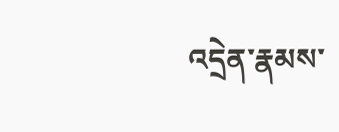འདྲེན་རྣམས་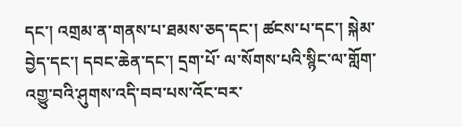དང་། འགྲམ་ན་གནས་པ་ཐམས་ཅད་དང་། ཚངས་པ་དང་། སྐེམ་བྱེད་དང་། དབང་ཆེན་དང་། དྲག་པོ་ ལ་སོགས་པའི་སྙིང་ལ་གློག་འགྱུ་བའི་ཤུགས་འདི་བབ་པས་འོང་བར་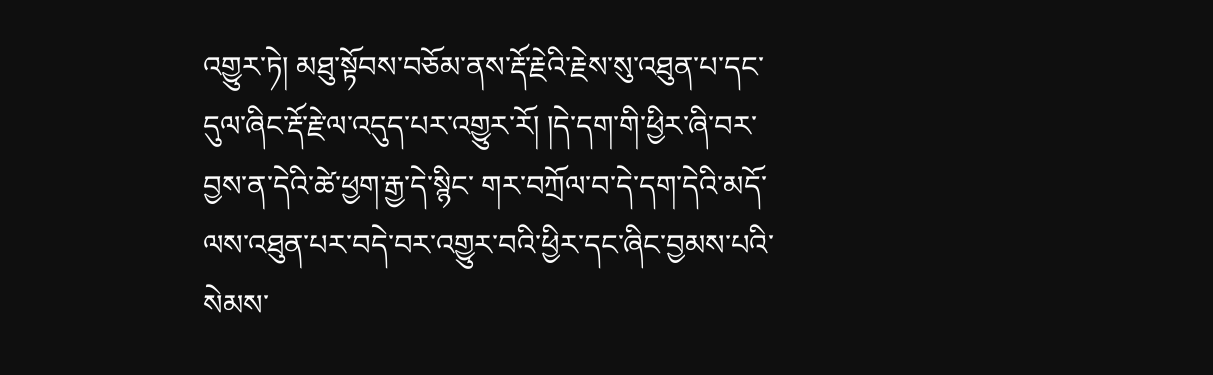འགྱུར་ཏེ། མཐུ་སྟོབས་བཅོམ་ནས་རྡོ་རྗེའི་རྗེས་སུ་འཐུན་པ་དང་དུལ་ཞིང་རྡོ་རྗེ་ལ་འདུད་པར་འགྱུར་རོ། །དེ་དག་གི་ཕྱིར་ཞི་བར་བྱས་ན་དེའི་ཚེ་ཕྱག་རྒྱ་དེ་སྙིང་ གར་བཀྲོལ་བ་དེ་དག་དེའི་མདོ་ལས་འཐུན་པར་བདེ་བར་འགྱུར་བའི་ཕྱིར་དང་ཞིང་བྱམས་པའི་སེམས་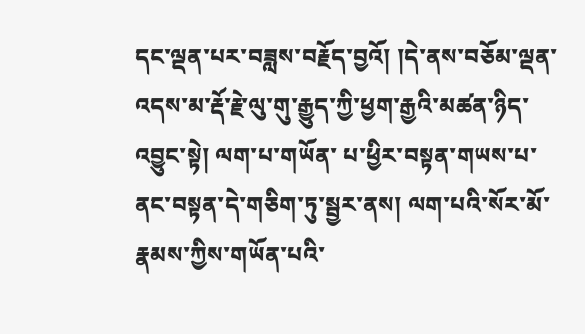དང་ལྡན་པར་བཟླས་བརྗོད་བྱའོ། །དེ་ནས་བཅོམ་ལྡན་འདས་མ་རྡོ་རྗེ་ལུ་གུ་རྒྱུད་ཀྱི་ཕྱག་རྒྱའི་མཚན་ཉིད་འབྱུང་སྟེ། ལག་པ་གཡོན་ པ་ཕྱིར་བསྟན་གཡས་པ་ནང་བསྟན་དེ་གཅིག་ཏུ་སྦྱར་ནས། ལག་པའི་སོར་མོ་རྣམས་ཀྱིས་གཡོན་པའི་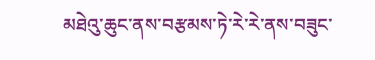མཐེའུ་ཆུང་ནས་བརྩམས་ཏེ་རེ་རེ་ནས་བཟུང་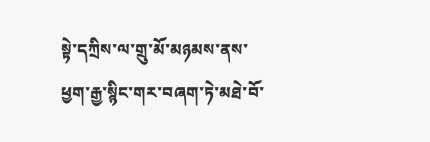སྟེ་དཀྲིས་ལ་གྲུ་མོ་མཉམས་ནས་ཕྱག་རྒྱ་སྙིང་གར་བཞག་ཏེ་མཐེ་བོ་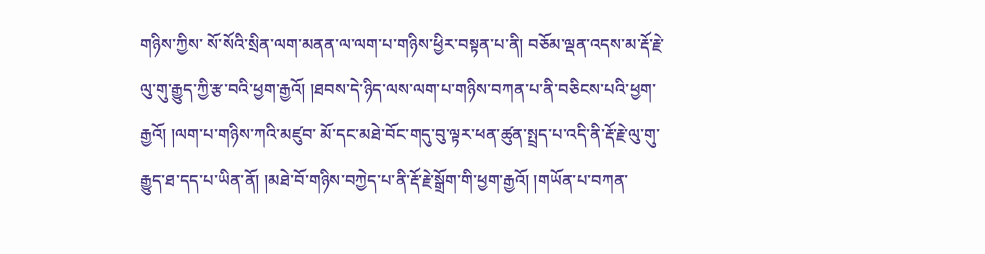གཉིས་ཀྱིས་ སོ་སོའི་སྲིན་ལག་མནན་ལ་ལག་པ་གཉིས་ཕྱིར་བསྟན་པ་ནི། བཅོམ་ལྡན་འདས་མ་རྡོ་རྗེ་ལུ་གུ་རྒྱུད་ཀྱི་རྩ་བའི་ཕྱག་རྒྱའོ། །ཐབས་དེ་ཉིད་ལས་ལག་པ་གཉིས་བཀན་པ་ནི་བཅིངས་པའི་ཕྱག་རྒྱའོ། །ལག་པ་གཉིས་ཀའི་མཛུབ་ མོ་དང་མཐེ་བོང་གདུ་བུ་ལྟར་ཕན་ཚུན་སྤྲད་པ་འདི་ནི་རྡོ་རྗེ་ལུ་གུ་རྒྱུད་ཐ་དད་པ་ཡིན་ནོ། །མཐེ་བོ་གཉིས་བཀྱེད་པ་ནི་རྡོ་རྗེ་སྒྲོག་གི་ཕྱག་རྒྱའོ། །གཡོན་པ་བཀན་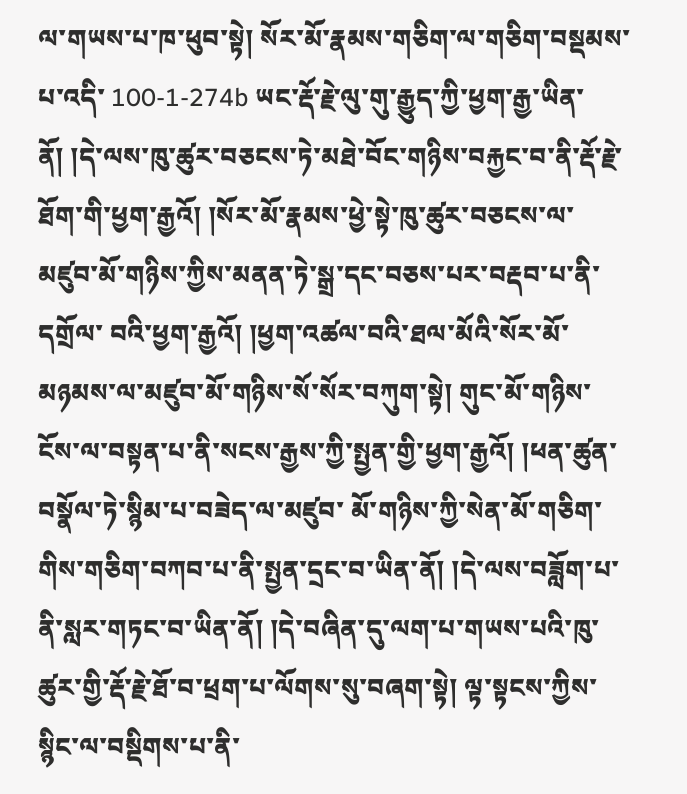ལ་གཡས་པ་ཁ་ཕུབ་སྟེ། སོར་མོ་རྣམས་གཅིག་ལ་གཅིག་བསྡམས་པ་འདི་ 100-1-274b ཡང་རྡོ་རྗེ་ལུ་གུ་རྒྱུད་ཀྱི་ཕྱག་རྒྱ་ཡིན་ནོ། །དེ་ལས་ཁུ་ཚུར་བཅངས་ཏེ་མཐེ་བོང་གཉིས་བརྐྱང་བ་ནི་རྡོ་རྗེ་ཐོག་གི་ཕྱག་རྒྱའོ། །སོར་མོ་རྣམས་ཕྱེ་སྟེ་ཁུ་ཚུར་བཅངས་ལ་མཛུབ་མོ་གཉིས་ཀྱིས་མནན་ཏེ་སྒྲ་དང་བཅས་པར་བརྡབ་པ་ནི་དགྲོལ་ བའི་ཕྱག་རྒྱའོ། །ཕྱག་འཚལ་བའི་ཐལ་མོའི་སོར་མོ་མཉམས་ལ་མཛུབ་མོ་གཉིས་སོ་སོར་བཀུག་སྟེ། གུང་མོ་གཉིས་ངོས་ལ་བསྟན་པ་ནི་སངས་རྒྱས་ཀྱི་སྤྱན་གྱི་ཕྱག་རྒྱའོ། །ཕན་ཚུན་བསྣོལ་ཏེ་སྙིམ་པ་བཟེད་ལ་མཛུབ་ མོ་གཉིས་ཀྱི་སེན་མོ་གཅིག་གིས་གཅིག་བཀབ་པ་ནི་སྤྱན་དྲང་བ་ཡིན་ནོ། །དེ་ལས་བཟློག་པ་ནི་སླར་གཏང་བ་ཡིན་ནོ། །དེ་བཞིན་དུ་ལག་པ་གཡས་པའི་ཁུ་ཚུར་གྱི་རྡོ་རྗེ་ཐོ་བ་ཕྲག་པ་ལོགས་སུ་བཞག་སྟེ། ལྟ་སྟངས་ཀྱིས་ སྙིང་ལ་བསྡིགས་པ་ནི་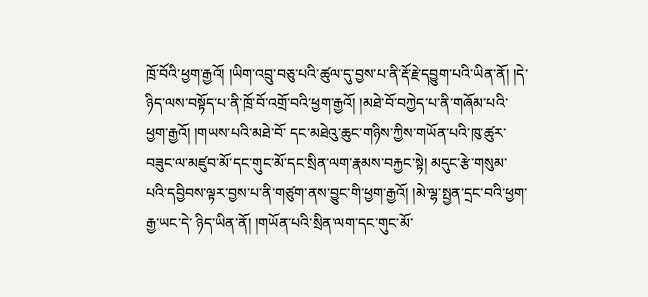ཁྲོ་བོའི་ཕྱག་རྒྱའོ། །ཡིག་འབྲུ་བཅུ་པའི་ཚུལ་དུ་བྱས་པ་ནི་རྡོ་རྗེ་དབྱུག་པའི་ཡིན་ནོ། །དེ་ཉིད་ལས་བསྟོད་པ་ནི་ཁྲོ་བོ་འགྲོ་བའི་ཕྱག་རྒྱའོ། །མཐེ་བོ་བཀྱེད་པ་ནི་གཞོམ་པའི་ཕྱག་རྒྱའོ། །གཡས་པའི་མཐེ་བོ་ དང་མཐེའུ་ཆུང་གཉིས་ཀྱིས་གཡོན་པའི་ཁུ་ཚུར་བཟུང་ལ་མཛུབ་མོ་དང་གུང་མོ་དང་སྲིན་ལག་རྣམས་བརྐྱང་སྟེ། མདུང་རྩེ་གསུམ་པའི་དབྱིབས་ལྟར་བྱས་པ་ནི་གཙུག་ནས་བྱུང་གི་ཕྱག་རྒྱའོ། །མེ་ལྷ་སྤྱན་དྲང་བའི་ཕྱག་རྒྱ་ཡང་དེ་ ཉིད་ཡིན་ནོ། །གཡོན་པའི་སྲིན་ལག་དང་གུང་མོ་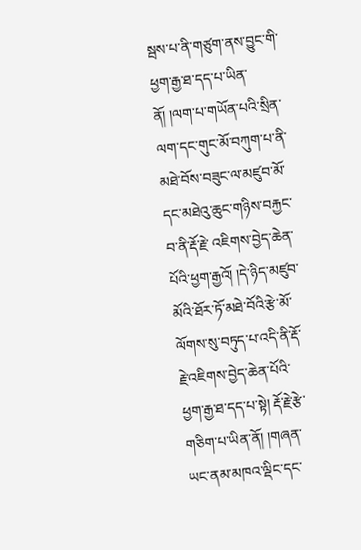སྦས་པ་ནི་གཙུག་ནས་བྱུང་གི་ཕྱག་རྒྱ་ཐ་དད་པ་ཡིན་ནོ། །ལག་པ་གཡོན་པའི་སྲིན་ལག་དང་གུང་མོ་བཀུག་པ་ནི་མཐེ་བོས་བཟུང་ལ་མཛུབ་མོ་དང་མཐེའུ་ཆུང་གཉིས་བརྐྱང་བ་ནི་རྡོ་རྗེ་ འཇིགས་བྱེད་ཆེན་པོའི་ཕྱག་རྒྱའོ། །དེ་ཉིད་མཛུབ་མོའི་ཐོར་ཏོ་མཐེ་བོའི་རྩེ་མོ་ལོགས་སུ་བཏུད་པ་འདི་ནི་རྡོ་རྗེ་འཇིགས་བྱེད་ཆེན་པོའི་ཕྱག་རྒྱ་ཐ་དད་པ་སྟེ། རྡོ་རྗེ་རྩེ་གཅིག་པ་ཡིན་ནོ། །གཞན་ཡང་ནམ་མཁའ་ལྡིང་དང་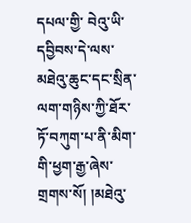དཔལ་གྱི་ བེའུ་ཡི་དབྱིབས་དེ་ལས་མཐེའུ་ཆུང་དང་སྲིན་ལག་གཉིས་ཀྱི་ཐོར་ཏོ་བཀུག་པ་ནི་མིག་གི་ཕྱག་རྒྱ་ཞེས་གྲགས་སོ། །མཐེའུ་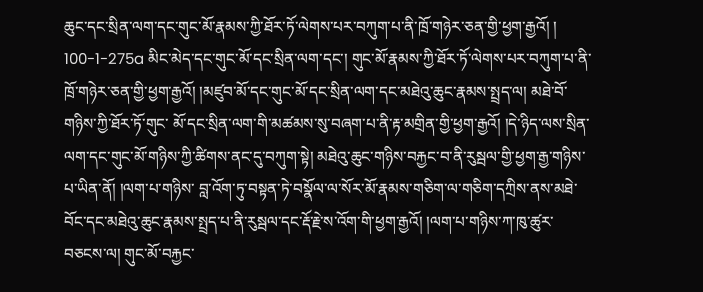ཆུང་དང་སྲིན་ལག་དང་གུང་མོ་རྣམས་ཀྱི་ཐོར་ཏོ་ལེགས་པར་བཀུག་པ་ནི་ཁྲོ་གཉེར་ཅན་གྱི་ཕྱག་རྒྱའོ། ། 100-1-275a མིང་མེད་དང་གུང་མོ་དང་སྲིན་ལག་དང་། གུང་མོ་རྣམས་ཀྱི་ཐོར་ཏོ་ལེགས་པར་བཀུག་པ་ནི་ཁྲོ་གཉེར་ཅན་གྱི་ཕྱག་རྒྱའོ། །མཛུབ་མོ་དང་གུང་མོ་དང་སྲིན་ལག་དང་མཐེའུ་ཆུང་རྣམས་སྤྲད་ལ། མཐེ་བོ་གཉིས་ཀྱི་ཐོར་ཏོ་གུང་ མོ་དང་སྲིན་ལག་གི་མཚམས་སུ་བཞག་པ་ནི་རྟ་མགྲིན་གྱི་ཕྱག་རྒྱའོ། །དེ་ཉིད་ལས་སྲིན་ལག་དང་གུང་མོ་གཉིས་ཀྱི་ཚིགས་ནང་དུ་བཀུག་སྟེ། མཐེའུ་ཆུང་གཉིས་བརྐྱང་བ་ནི་རུསྦལ་གྱི་ཕྱག་རྒྱ་གཉིས་པ་ཡིན་ནོ། །ལག་པ་གཉིས་ བླ་འོག་ཏུ་བསྟན་ཏེ་བསྣོལ་ལ་སོར་མོ་རྣམས་གཅིག་ལ་གཅིག་དཀྲིས་ནས་མཐེ་བོང་དང་མཐེའུ་ཆུང་རྣམས་སྤྲད་པ་ནི་རུསྦལ་དང་རྡོ་རྗེ་ས་འོག་གི་ཕྱག་རྒྱའོ། །ལག་པ་གཉིས་ཀ་ཁུ་ཚུར་བཅངས་ལ། གུང་མོ་བརྐྱང་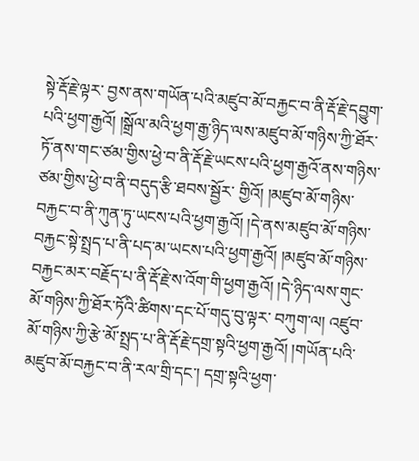སྟེ་རྡོ་རྗེ་ལྟར་ བྱས་ནས་གཡོན་པའི་མཛུབ་མོ་བརྐྱང་བ་ནི་རྡོ་རྗེ་དབྱུག་པའི་ཕྱག་རྒྱའོ། །སྒྲོལ་མའི་ཕྱག་རྒྱ་ཉིད་ལས་མཛུབ་མོ་གཉིས་ཀྱི་ཐོར་ཏོ་ནས་གང་ཙམ་གྱིས་ཕྱེ་བ་ནི་རྡོ་རྗེ་ཡངས་པའི་ཕྱག་རྒྱའོ་ནས་གཉིས་ཙམ་གྱིས་ཕྱེ་བ་ནི་བདུད་རྩི་ཐབས་སྦྱོར་ གྱིའོ། །མཛུབ་མོ་གཉིས་བརྐྱང་བ་ནི་ཀུན་ཏུ་ཡངས་པའི་ཕྱག་རྒྱའོ། །དེ་ནས་མཛུབ་མོ་གཉིས་བརྐྱང་སྟེ་སྤྲད་པ་ནི་པད་མ་ཡངས་པའི་ཕྱག་རྒྱའོ། །མཛུབ་མོ་གཉིས་བརྐྱང་མར་བརྗོད་པ་ནི་རྡོ་རྗེ་ས་འོག་གི་ཕྱག་རྒྱའོ། །དེ་ཉིད་ལས་གུང་མོ་གཉིས་ཀྱི་ཐོར་ཏོའི་ཚིགས་དང་པོ་གདུ་བུ་ལྟར་ བཀུག་ལ། འཛུབ་མོ་གཉིས་ཀྱི་རྩེ་མོ་སྤྲད་པ་ནི་རྡོ་རྗེ་དགྲ་སྟའི་ཕྱག་རྒྱའོ། །གཡོན་པའི་མཛུབ་མོ་བརྐྱང་བ་ནི་རལ་གྲི་དང་། དགྲ་སྟའི་ཕྱག་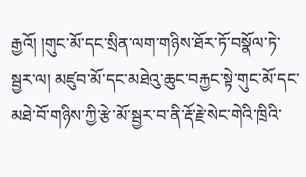རྒྱའོ། །གུང་མོ་དང་སྲིན་ལག་གཉིས་ཐོར་ཏོ་བསྣོལ་ཏེ་སྦྱར་ལ། མཛུབ་མོ་དང་མཐེའུ་ཆུང་བརྐྱང་སྟེ་གུང་མོ་དང་ མཐེ་བོ་གཉིས་ཀྱི་རྩེ་མོ་སྦྱར་བ་ནི་རྡོ་རྗེ་སེང་གེའི་ཁྲིའི་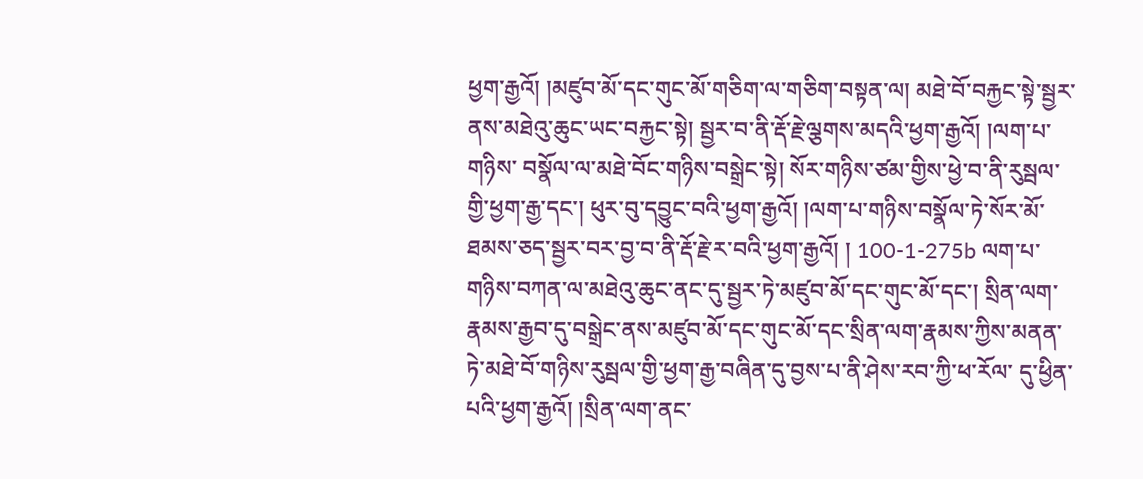ཕྱག་རྒྱའོ། །མཛུབ་མོ་དང་གུང་མོ་གཅིག་ལ་གཅིག་བསྟན་ལ། མཐེ་བོ་བརྐྱང་སྟེ་སྦྱར་ནས་མཐེའུ་ཆུང་ཡང་བརྐྱང་སྟེ། སྦྱར་བ་ནི་རྡོ་རྗེ་ལྕགས་མདའི་ཕྱག་རྒྱའོ། །ལག་པ་གཉིས་ བསྣོལ་ལ་མཐེ་བོང་གཉིས་བསྒྲེང་སྟེ། སོར་གཉིས་ཙམ་གྱིས་ཕྱེ་བ་ནི་རུསྦལ་གྱི་ཕྱག་རྒྱ་དང་། ཕུར་བུ་དབྱུང་བའི་ཕྱག་རྒྱའོ། །ལག་པ་གཉིས་བསྣོལ་ཏེ་སོར་མོ་ཐམས་ཅད་སྦྱར་བར་བྱ་བ་ནི་རྡོ་རྗེ་ར་བའི་ཕྱག་རྒྱའོ། ། 100-1-275b ལག་པ་གཉིས་བཀན་ལ་མཐེའུ་ཆུང་ནང་དུ་སྦྱར་ཏེ་མཛུབ་མོ་དང་གུང་མོ་དང་། སྲིན་ལག་རྣམས་རྒྱབ་དུ་བསྒྲེང་ནས་མཛུབ་མོ་དང་གུང་མོ་དང་སྲིན་ལག་རྣམས་ཀྱིས་མནན་ཏེ་མཐེ་བོ་གཉིས་རུསྦལ་གྱི་ཕྱག་རྒྱ་བཞིན་དུ་བྱས་པ་ནི་ཤེས་རབ་ཀྱི་ཕ་རོལ་ དུ་ཕྱིན་པའི་ཕྱག་རྒྱའོ། །སྲིན་ལག་ནང་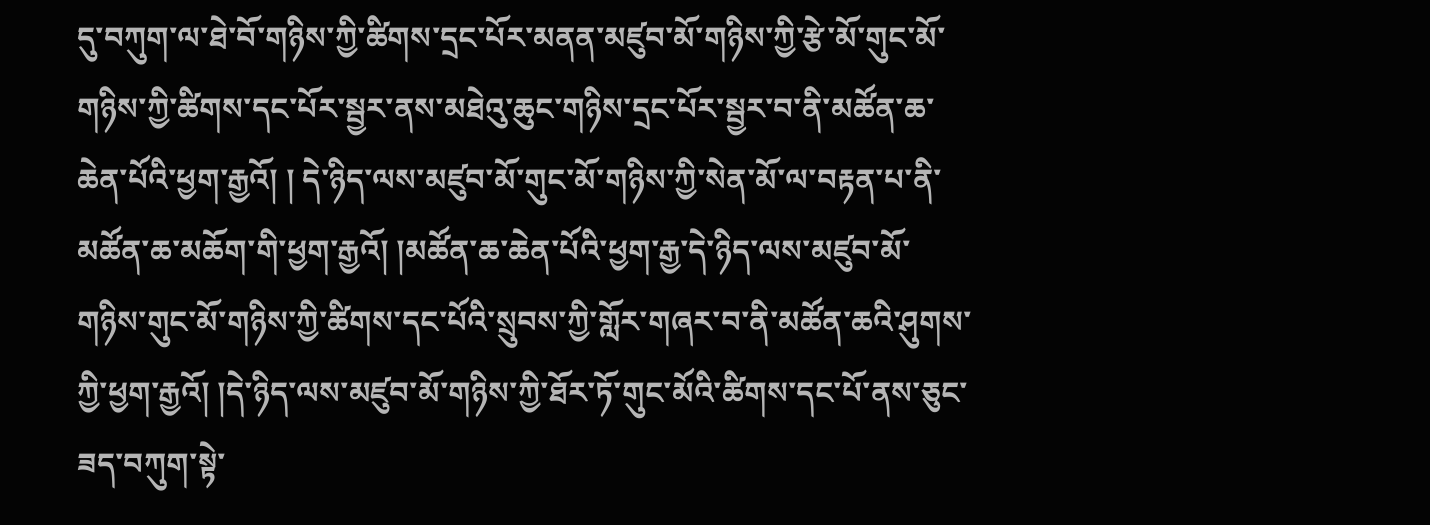དུ་བཀུག་ལ་ཐེ་བོ་གཉིས་ཀྱི་ཚིགས་དྲང་པོར་མནན་མཛུབ་མོ་གཉིས་ཀྱི་རྩེ་མོ་གུང་མོ་གཉིས་ཀྱི་ཚིགས་དང་པོར་སྦྱར་ནས་མཐེའུ་ཆུང་གཉིས་དྲང་པོར་སྦྱར་བ་ནི་མཚོན་ཆ་ཆེན་པོའི་ཕྱག་རྒྱའོ། ། དེ་ཉིད་ལས་མཛུབ་མོ་གུང་མོ་གཉིས་ཀྱི་སེན་མོ་ལ་བརྟན་པ་ནི་མཚོན་ཆ་མཆོག་གི་ཕྱག་རྒྱའོ། །མཚོན་ཆ་ཆེན་པོའི་ཕྱག་རྒྱ་དེ་ཉིད་ལས་མཛུབ་མོ་གཉིས་གུང་མོ་གཉིས་ཀྱི་ཚིགས་དང་པོའི་སྲུབས་ཀྱི་གློར་གཞར་བ་ནི་མཚོན་ཆའི་ཤུགས་ ཀྱི་ཕྱག་རྒྱའོ། །དེ་ཉིད་ལས་མཛུབ་མོ་གཉིས་ཀྱི་ཐོར་ཏོ་གུང་མོའི་ཚིགས་དང་པོ་ནས་ཅུང་ཟད་བཀུག་སྟེ་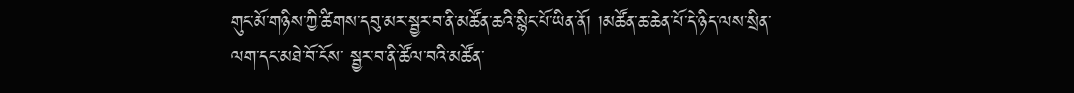གུང་མོ་གཉིས་ཀྱི་ཚིགས་དབུ་མར་སྦྱར་བ་ནི་མཚོན་ཆའི་སྙིང་པོ་ཡིན་ནོ། །མཚོན་ཆ་ཆེན་པོ་དེ་ཉིད་ལས་སྲིན་ལག་དང་མཐེ་བོ་ངོས་ སྦྱར་བ་ནི་ཚོལ་བའི་མཚོན་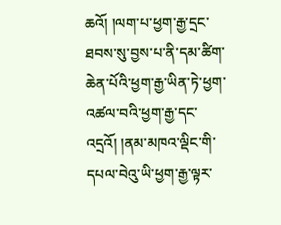ཆའོ། །ལག་པ་ཕྱག་རྒྱ་དྲང་ཐབས་སུ་བྱས་པ་ནི་དམ་ཚིག་ཆེན་པོའི་ཕྱག་རྒྱ་ཡིན་ཏེ་ཕྱག་འཚལ་བའི་ཕྱག་རྒྱ་དང་འདྲའོ། །ནམ་མཁའ་ལྡིང་གི་དཔལ་བེའུ་ཡི་ཕྱག་རྒྱ་ལྟར་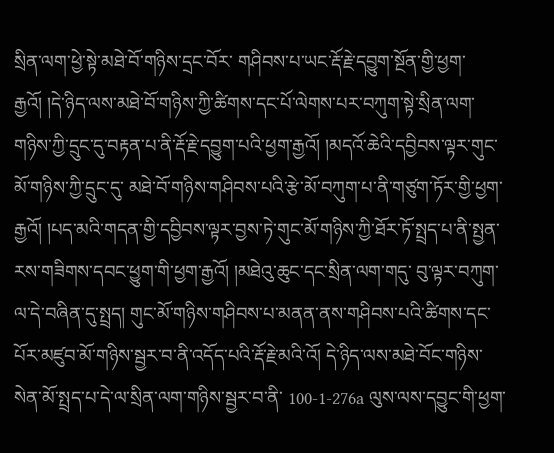སྲིན་ལག་ཕྱེ་སྟེ་མཐེ་བོ་གཉིས་དྲང་བོར་ གཤིབས་པ་ཡང་རྡོ་རྗེ་དབྱུག་སྔོན་གྱི་ཕྱག་རྒྱའོ། །དེ་ཉིད་ལས་མཐེ་བོ་གཉིས་ཀྱི་ཚིགས་དང་པོ་ལེགས་པར་བཀུག་སྟེ་སྲིན་ལག་གཉིས་ཀྱི་དྲུང་དུ་བརྟན་པ་ནི་རྡོ་རྗེ་དབྱུག་པའི་ཕྱག་རྒྱའོ། །མདའོ་ཆེའི་དབྱིབས་ལྟར་གུང་མོ་གཉིས་ཀྱི་དྲུང་དུ་ མཐེ་བོ་གཉིས་གཤིབས་པའི་རྩེ་མོ་བཀུག་པ་ནི་གཙུག་ཏོར་གྱི་ཕྱག་རྒྱའོ། །པད་མའི་གདན་གྱི་དབྱིབས་ལྟར་བྱས་ཏེ་གུང་མོ་གཉིས་ཀྱི་ཐོར་ཏོ་སྤྲད་པ་ནི་སྤྱན་རས་གཟིགས་དབང་ཕྱུག་གི་ཕྱག་རྒྱའོ། །མཐེའུ་ཆུང་དང་སྲིན་ལག་གདུ་ བུ་ལྟར་བཀུག་ལ་དེ་བཞིན་དུ་སྤྲད། གུང་མོ་གཉིས་གཤིབས་པ་མནན་ནས་གཤིབས་པའི་ཚིགས་དང་པོར་མཛུབ་མོ་གཉིས་སྦྱར་བ་ནི་འདོད་པའི་རྡོ་རྗེ་མའི་འོ། དེ་ཉིད་ལས་མཐེ་བོང་གཉིས་སེན་མོ་སྤྲད་པ་དེ་ལ་སྲིན་ལག་གཉིས་སྦྱར་བ་ནི་ 100-1-276a ལུས་ལས་དབྱུང་གི་ཕྱག་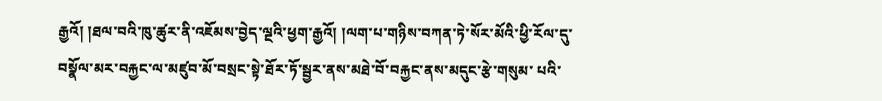རྒྱའོ། །ཐལ་བའི་ཁུ་ཚུར་ནི་འཇོམས་བྱེད་ལྔའི་ཕྱག་རྒྱའོ། །ལག་པ་གཉིས་བཀན་ཏེ་སོར་མོའི་ཕྱི་རོལ་དུ་བསྣོལ་མར་བརྐྱང་ལ་མཛུབ་མོ་བསྲང་སྟེ་ཐོར་ཏོ་སྦྱར་ནས་མཐེ་བོ་བརྐྱང་ནས་མདུང་རྩེ་གསུམ་ པའི་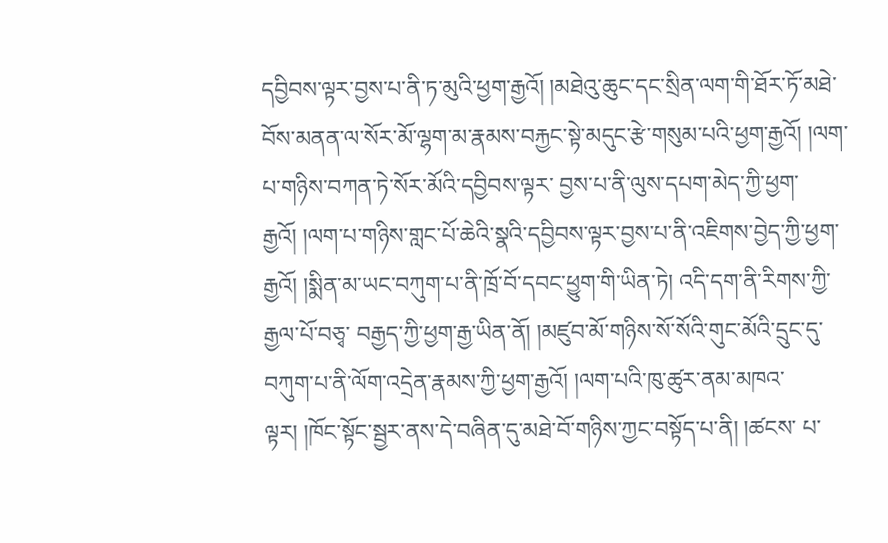དབྱིབས་ལྟར་བྱས་པ་ནི་ཏ་མུའི་ཕྱག་རྒྱའོ། །མཐེའུ་ཆུང་དང་སྲིན་ལག་གི་ཐོར་ཏོ་མཐེ་བོས་མནན་ལ་སོར་མོ་ལྷག་མ་རྣམས་བརྐྱང་སྟེ་མདུང་རྩེ་གསུམ་པའི་ཕྱག་རྒྱའོ། །ལག་པ་གཉིས་བཀན་ཏེ་སོར་མོའི་དབྱིབས་ལྟར་ བྱས་པ་ནི་ལུས་དཔག་མེད་ཀྱི་ཕྱག་རྒྱའོ། །ལག་པ་གཉིས་གླང་པོ་ཆེའི་སྣའི་དབྱིབས་ལྟར་བྱས་པ་ནི་འཇིགས་བྱེད་ཀྱི་ཕྱག་རྒྱའོ། །སྨིན་མ་ཡང་བཀུག་པ་ནི་ཁྲོ་བོ་དབང་ཕྱུག་གི་ཡིན་ཏེ། འདི་དག་ནི་རིགས་ཀྱི་རྒྱལ་པོ་བཅྭ་ བརྒྱད་ཀྱི་ཕྱག་རྒྱ་ཡིན་ནོ། །མཛུབ་མོ་གཉིས་སོ་སོའི་གུང་མོའི་དྲུང་དུ་བཀུག་པ་ནི་ལོག་འདྲེན་རྣམས་ཀྱི་ཕྱག་རྒྱའོ། །ལག་པའི་ཁུ་ཚུར་ནམ་མཁའ་ལྟར། །ཁོང་སྟོང་སྦྱར་ནས་དེ་བཞིན་དུ་མཐེ་བོ་གཉིས་ཀྱང་བསྟོད་པ་ནི། །ཚངས་ པ་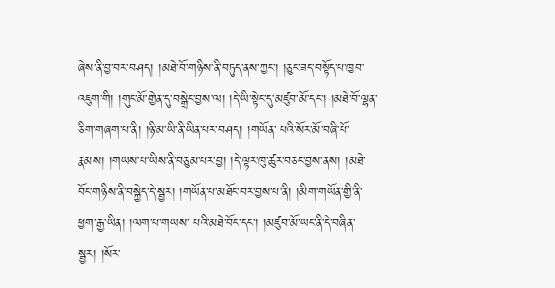ཞེས་ནི་བྱ་བར་བཤད། །མཐེ་བོ་གཉིས་ནི་བཏུད་ནས་ཀྱང་། །ཅུང་ཟད་བསྟོད་པ་ཁྱབ་འཇུག་གི། །གུང་མོ་གྱེན་དུ་བསྒྲེང་བྱས་ལ། །དེ་ཡི་སྟེང་དུ་མཛུབ་མོ་དང་། །མཐེ་བོ་ལྷན་ཅིག་གཞག་པ་ནི། །ཉི་མ་ཡི་ནི་ཡིན་པར་བཤད། །གཡོན་ པའི་སོར་མོ་བཞི་པོ་རྣམས། །གཡས་པ་ཡིས་ནི་བཅུམ་པར་བྱ། །དེ་ལྟར་ཁུ་ཚུར་བཅང་བྱས་ནས། །མཐེ་བོང་གཉིས་ནི་བསྐྱེད་དེ་སྦྱར། །གཡོན་པ་མཐོང་བར་བྱས་པ་ནི། །མིག་གཡོན་གྱི་ནི་ཕྱག་རྒྱ་ཡིན། །ལག་པ་གཡས་ པའི་མཐེ་བོང་དང་། །མཛུབ་མོ་ཡང་ནི་དེ་བཞིན་སྦྱར། །སོར་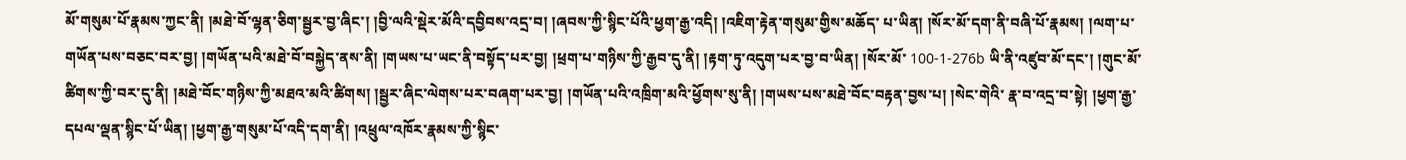མོ་གསུམ་པོ་རྣམས་ཀྱང་ནི། །མཐེ་བོ་ལྷན་ཅིག་སྦྱར་བྱ་ཞིང་། །བྱི་ལའི་སྡེར་མོའི་དབྱིབས་འདྲ་བ། །ཞབས་ཀྱི་སྙིང་པོའི་ཕྱག་རྒྱ་འདི། །འཇིག་རྟེན་གསུམ་གྱིས་མཆོད་ པ་ཡིན། །སོར་མོ་དག་ནི་བཞི་པོ་རྣམས། །ལག་པ་གཡོན་པས་བཅང་བར་བྱ། །གཡོན་པའི་མཐེ་བོ་བསྐྱེད་ནས་ནི། །གཡས་པ་ཡང་ནི་བསྟོད་པར་བྱ། །ཕྲག་པ་གཉིས་ཀྱི་རྒྱབ་དུ་ནི། །རྟག་ཏུ་འདུག་པར་བྱ་བ་ཡིན། །སོར་མོ་ 100-1-276b ཡི་ནི་འཛུབ་མོ་དང་། །གུང་མོ་ཚིགས་ཀྱི་བར་དུ་ནི། །མཐེ་བོང་གཉིས་ཀྱི་མཐའ་མའི་ཚིགས། །སྦྱར་ཞིང་ལེགས་པར་བཞག་པར་བྱ། །གཡོན་པའི་འཁྲིག་མའི་ཕྱོགས་སུ་ནི། །གཡས་པས་མཐེ་བོང་བརྟན་བྱས་པ། །སེང་གེའི་ རྣ་བ་འདྲ་བ་སྟེ། །ཕྱག་རྒྱ་དཔལ་ལྡན་སྙིང་པོ་ཡིན། །ཕྱག་རྒྱ་གསུམ་པོ་འདི་དག་ནི། །འཕྲུལ་འཁོར་རྣམས་ཀྱི་སྙིང་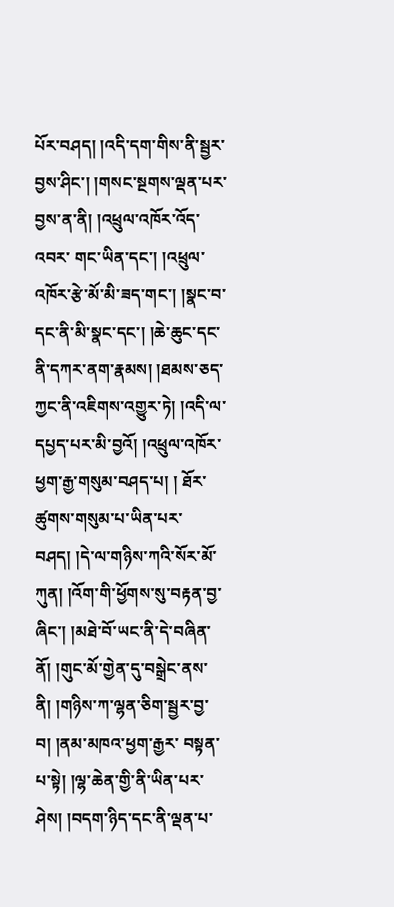པོར་བཤད། །འདི་དག་གིས་ནི་སྦྱར་བྱས་ཤིང་། །གསང་སྔགས་ལྡན་པར་བྱས་ན་ནི། །འཕྲུལ་འཁོར་འོད་འབར་ གང་ཡིན་དང་། །འཕྲུལ་འཁོར་རྩེ་མོ་མི་ཟད་གང་། །སྣང་བ་དང་ནི་མི་སྣང་དང་། །ཆེ་ཆུང་དང་ནི་དཀར་ནག་རྣམས། །ཐམས་ཅད་ཀྱང་ནི་འཇིགས་འགྱུར་ཏེ། །འདི་ལ་དཔྱད་པར་མི་བྱའོ། །འཕྲུལ་འཁོར་ཕྱག་རྒྱ་གསུམ་བཤད་པ། ། ཐོར་ཚུགས་གསུམ་པ་ཡིན་པར་བཤད། །དེ་ལ་གཉིས་ཀའི་སོར་མོ་ཀུན། །འོག་གི་ཕྱོགས་སུ་བརྟན་བྱ་ཞིང་། །མཐེ་བོ་ཡང་ནི་དེ་བཞིན་ནོ། །གུང་མོ་གྱེན་དུ་བསྒྲེང་ནས་ནི། །གཉིས་ཀ་ལྷན་ཅིག་སྦྱར་བྱ་བ། །ནམ་མཁའ་ཕྱག་རྒྱར་ བསྟན་པ་སྟེ། །ལྷ་ཆེན་གྱི་ནི་ཡིན་པར་ཤེས། །བདག་ཉིད་དང་ནི་ལྡན་པ་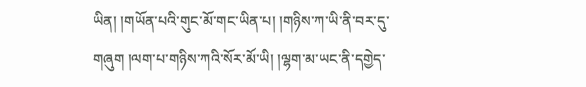ཡིན། །གཡོན་པའི་གུང་མོ་གང་ཡིན་པ། །གཉིས་ཀ་ཡི་ནི་བར་དུ་གཞུག །ལག་པ་གཉིས་ཀའི་སོར་མོ་ཡི། །ལྷག་མ་ཡང་ནི་དགྱེད་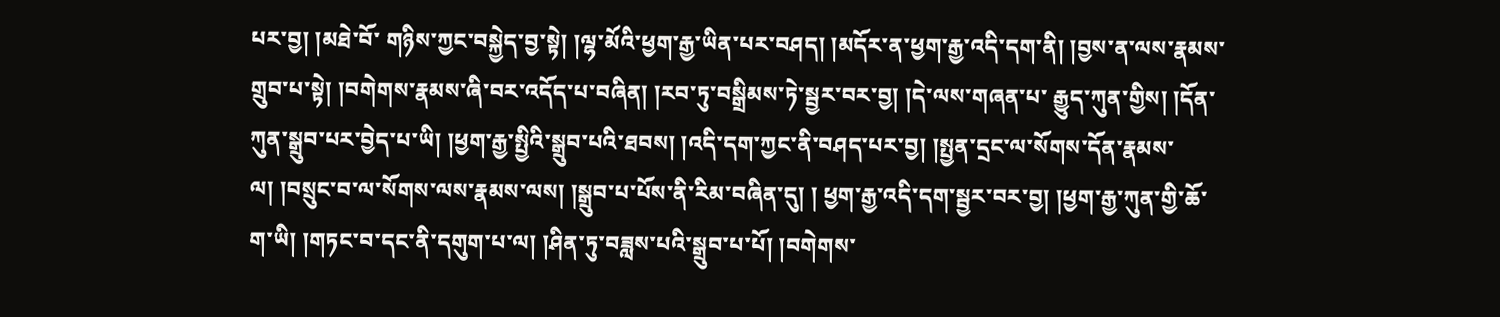པར་བྱ། །མཐེ་བོ་ གཉིས་ཀྱང་བསྐྱེད་བྱ་སྟེ། །ལྷ་མོའི་ཕྱག་རྒྱ་ཡིན་པར་བཤད། །མདོར་ན་ཕྱག་རྒྱ་འདི་དག་ནི། །བྱས་ན་ལས་རྣམས་གྲུབ་པ་སྟེ། །བགེགས་རྣམས་ཞི་བར་འདོད་པ་བཞིན། །རབ་ཏུ་བསྒྲིམས་ཏེ་སྦྱར་བར་བྱ། །དེ་ལས་གཞན་པ་ རྒྱུད་ཀུན་གྱིས། །དོན་ཀུན་སྒྲུབ་པར་བྱེད་པ་ཡི། །ཕྱག་རྒྱ་སྤྱིའི་སྒྲུབ་པའི་ཐབས། །འདི་དག་ཀྱང་ནི་བཤད་པར་བྱ། །སྤྱན་དྲང་ལ་སོགས་དོན་རྣམས་ལ། །བསྲུང་བ་ལ་སོགས་ལས་རྣམས་ལས། །སྒྲུབ་པ་པོས་ནི་རིམ་བཞིན་དུ། ། ཕྱག་རྒྱ་འདི་དག་སྦྱར་བར་བྱ། །ཕྱག་རྒྱ་ཀུན་གྱི་ཆོ་ག་ཡི། །གཏང་བ་དང་ནི་དགུག་པ་ལ། །ཤིན་ཏུ་བཟླས་པའི་སྒྲུབ་པ་པོ། །བགེགས་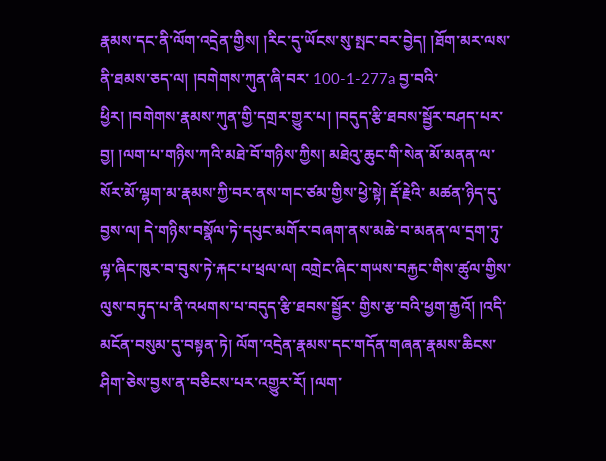རྣམས་དང་ནི་ལོག་འདྲེན་གྱིས། །རིང་དུ་ཡོངས་སུ་སྤང་བར་བྱེད། །ཐོག་མར་ལས་ནི་ཐམས་ཅད་ལ། །བགེགས་ཀུན་ཞི་བར་ 100-1-277a བྱ་བའི་ཕྱིར། །བགེགས་རྣམས་ཀུན་གྱི་དགྲར་གྱུར་པ། །བདུད་རྩི་ཐབས་སྦྱོར་བཤད་པར་བྱ། །ལག་པ་གཉིས་ཀའི་མཐེ་བོ་གཉིས་ཀྱིས། མཐེའུ་ཆུང་གི་སེན་མོ་མནན་ལ་སོར་མོ་ལྷག་མ་རྣམས་ཀྱི་བར་ནས་གང་ཙམ་གྱིས་ཕྱེ་སྟེ། རྡོ་རྗེའི་ མཚན་ཉིད་དུ་བྱས་ལ། དེ་གཉིས་བསྣོལ་ཏེ་དཔུང་མགོར་བཞག་ནས་མཆེ་བ་མནན་ལ་དྲག་ཏུ་ལྟ་ཞིང་ཁུར་བ་བུས་ཏེ་རྐང་པ་ཕྲལ་ལ། འགྲེང་ཞིང་གཡས་བརྐྱང་གིས་ཚུལ་གྱིས་ལུས་བཏུད་པ་ནི་འཕགས་པ་བདུད་རྩི་ཐབས་སྦྱོར་ གྱིས་རྩ་བའི་ཕྱག་རྒྱའོ། །འདི་མངོན་བསུམ་དུ་བསྟན་ཏེ། ལོག་འདྲེན་རྣམས་དང་གདོན་གཞན་རྣམས་ཆིངས་ཤིག་ཅེས་བྱས་ན་བཅིངས་པར་འགྱུར་རོ། །ལག་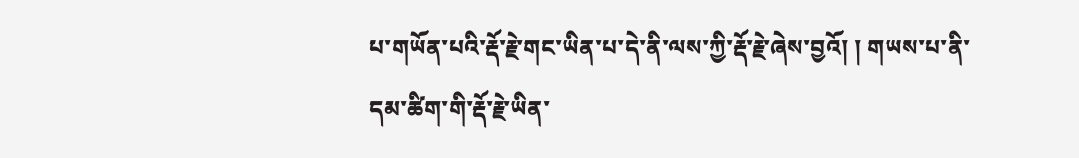པ་གཡོན་པའི་རྡོ་རྗེ་གང་ཡིན་པ་དེ་ནི་ལས་ཀྱི་རྡོ་རྗེ་ཞེས་བྱའོ། ། གཡས་པ་ནི་དམ་ཚིག་གི་རྡོ་རྗེ་ཡིན་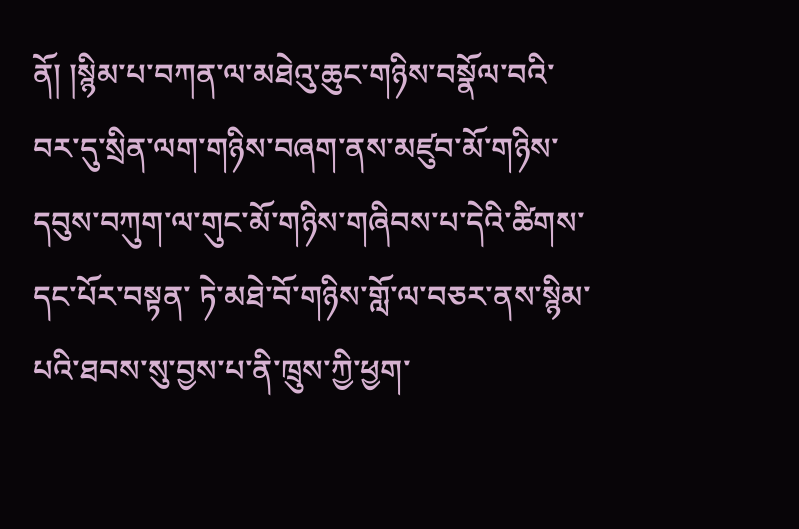ནོ། །སྙིམ་པ་བཀན་ལ་མཐེའུ་ཆུང་གཉིས་བསྣོལ་བའི་བར་དུ་སྲིན་ལག་གཉིས་བཞག་ནས་མཛུབ་མོ་གཉིས་དབུས་བཀུག་ལ་གུང་མོ་གཉིས་གཞིབས་པ་དེའི་ཚིགས་དང་པོར་བསྟན་ ཏེ་མཐེ་བོ་གཉིས་གློ་ལ་བཅར་ནས་སྙིམ་པའི་ཐབས་སུ་བྱས་པ་ནི་ཁྲུས་ཀྱི་ཕྱག་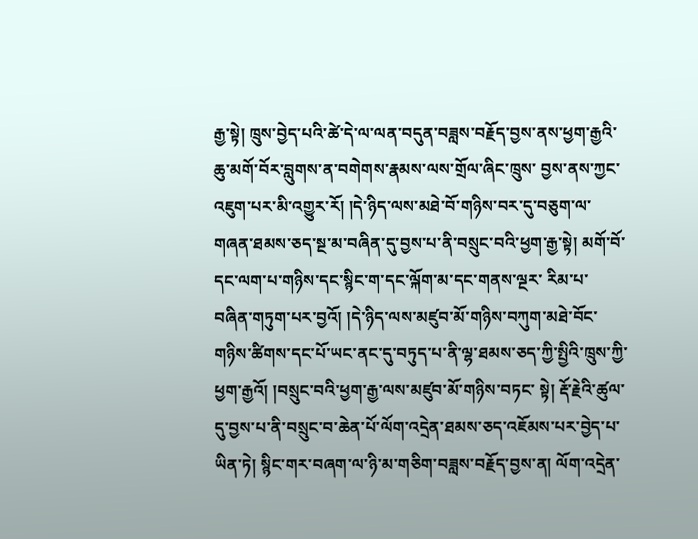རྒྱ་སྟེ། ཁྲུས་བྱེད་པའི་ཚེ་དེ་ལ་ལན་བདུན་བཟླས་བརྗོད་བྱས་ནས་ཕྱག་རྒྱའི་ཆུ་མགོ་བོར་བླུགས་ན་བགེགས་རྣམས་ལས་གྲོལ་ཞིང་ཁྲུས་ བྱས་ནས་ཀྱང་འཇུག་པར་མི་འགྱུར་རོ། །དེ་ཉིད་ལས་མཐེ་བོ་གཉིས་བར་དུ་བཅུག་ལ་གཞན་ཐམས་ཅད་སྔ་མ་བཞིན་དུ་བྱས་པ་ནི་བསྲུང་བའི་ཕྱག་རྒྱ་སྟེ། མགོ་བོ་དང་ལག་པ་གཉིས་དང་སྙིང་ག་དང་ལྐོག་མ་དང་གནས་ལྔར་ རིམ་པ་བཞིན་གཏུག་པར་བྱའོ། །དེ་ཉིད་ལས་མཛུབ་མོ་གཉིས་བཀུག་མཐེ་བོང་གཉིས་ཚིགས་དང་པོ་ཡང་ནང་དུ་བཏུད་པ་ནི་ལྷ་ཐམས་ཅད་ཀྱི་སྤྱིའི་ཁྲུས་ཀྱི་ཕྱག་རྒྱའོ། །བསྲུང་བའི་ཕྱག་རྒྱ་ལས་མཛུབ་མོ་གཉིས་བཏང་ སྟེ། རྡོ་རྗེའི་ཚུལ་དུ་བྱས་པ་ནི་བསྲུང་བ་ཆེན་པོ་ལོག་འདྲེན་ཐམས་ཅད་འཇོམས་པར་བྱེད་པ་ཡིན་ཏེ། སྙིང་གར་བཞག་ལ་ཉི་མ་གཅིག་བཟླས་བརྗོད་བྱས་ན། ལོག་འདྲེན་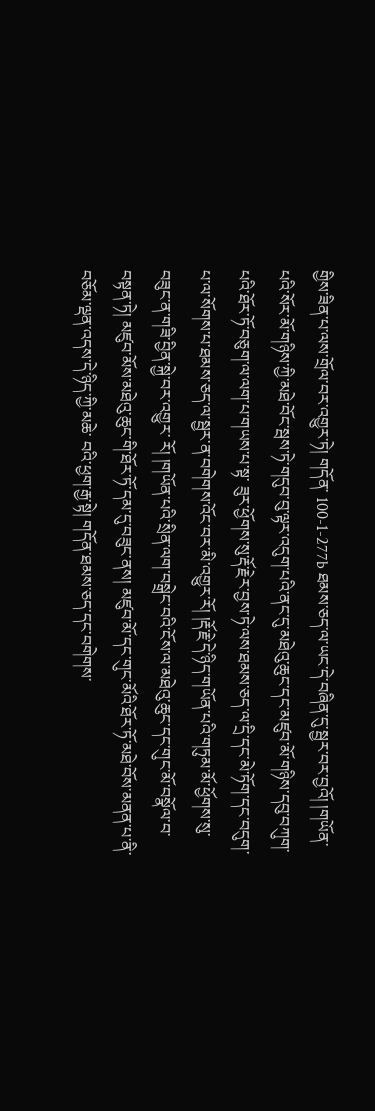གྱིས་ཟིན་པ་ལས་གྲོལ་བར་འགྱུར་ཏེ། གདོན་ 100-1-277b ཐམས་ཅད་ལ་ཡང་དེ་བཞིན་དུ་སྦྱར་བར་བྱའོ། །གཡོན་པའི་སོར་མོ་གཉིས་ཀྱི་མཐེ་བོང་སྦས་ཏེ་གདུབ་བུ་ལྟར་འདུག་པའི་ནང་དུ་མཐེའུ་ཆུང་དང་མཛུབ་མོ་གཉིས་དབུ་བཀུག་པའི་ཐོར་ཏོ་བཅུག་ལ་ལག་པ་གཡས་པ་སྟ་ ཟུར་ཕྱོགས་སུ་རྡོ་རྗེར་བྱས་ཏེ་ལས་ཐམས་ཅད་ལ་དྲི་དང་མེ་ཏོག་དང་བདུག་པ་ལ་སོགས་པ་ཐམས་ཅད་ལ་སྦྱར་ན་བགེགས་འོང་བར་མི་འགྱུར་རོ། །རྡོ་རྗེ་དེ་ཉིད་གཡོན་པའི་གཏུམ་མོ་ཕྱོགས་སུ་བཟུང་ན་གཟི་བྱིན་སྐྱེ་བར་འགྱུར་ རོ། །གཡོན་པའི་སྲིན་ལག་བསྒྲེང་བའི་ངོས་ལ་མཐེའུ་ཆུང་དང་གུང་མོ་བསྣོལ་བ་བསྟན་ཏེ། མཛུབ་མོས་མཐེའུ་ཆུང་གི་ཐོར་ཏོ་དམ་དུ་བཟུང་ནས། མཛུབ་མོ་དང་གུང་མོའི་ཐོར་ཏོ་མཐེ་བོས་མནན་པ་ནི་བཅོམ་ལྡན་འདས་དེ་ཉིད་ཀྱི་མཆེ་ བའི་ཕྱག་རྒྱ་སྟེ། གདོན་ཐམས་ཅད་དང་བགེགས་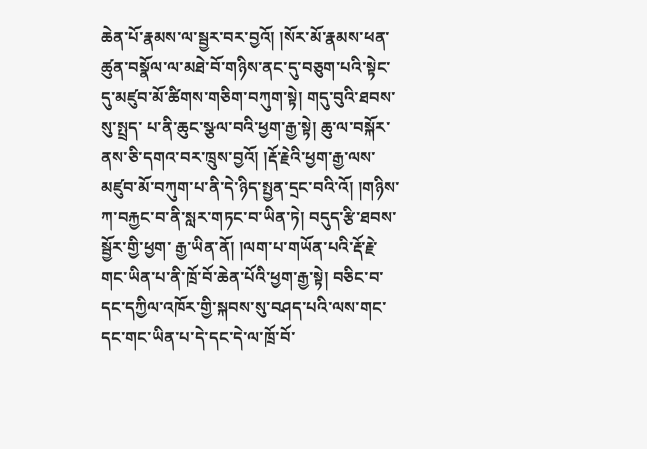ཆེན་པོ་རྣམས་ལ་སྦྱར་བར་བྱའོ། །སོར་མོ་རྣམས་ཕན་ཚུན་བསྣོལ་ལ་མཐེ་བོ་གཉིས་ནང་དུ་བཅུག་པའི་སྟེང་དུ་མཛུབ་མོ་ཚིགས་གཅིག་བཀུག་སྟེ། གདུ་བུའི་ཐབས་སུ་སྤྲད་ པ་ནི་ཆུང་སྩལ་བའི་ཕྱག་རྒྱ་སྟེ། ཆུ་ལ་བསྐོར་ནས་ཅི་དགའ་བར་ཁྲུས་བྱའོ། །རྡོ་རྗེའི་ཕྱག་རྒྱ་ལས་མཛུབ་མོ་བཀུག་པ་ནི་དེ་ཉིད་སྤྱན་དྲང་བའི་འོ། །གཉིས་ཀ་བརྐྱང་བ་ནི་སླར་གཏང་བ་ཡིན་ཏེ། བདུད་རྩི་ཐབས་སྦྱོར་གྱི་ཕྱག་ རྒྱ་ཡིན་ནོ། །ལག་པ་གཡོན་པའི་རྡོ་རྗེ་གང་ཡིན་པ་ནི་ཁྲོ་བོ་ཆེན་པོའི་ཕྱག་རྒྱ་སྟེ། བཅིང་བ་དང་དཀྱིལ་འཁོར་གྱི་སྐབས་སུ་བཤད་པའི་ལས་གང་དང་གང་ཡིན་པ་དེ་དང་དེ་ལ་ཁྲོ་བོ་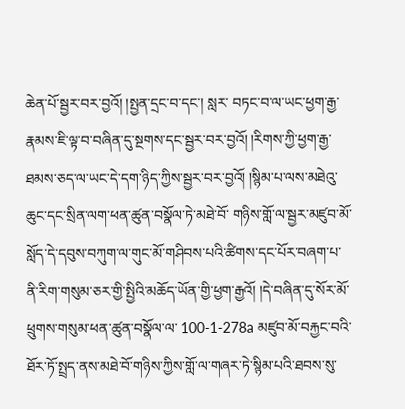ཆེན་པོ་སྦྱར་བར་བྱའོ། །སྤྱན་དྲང་བ་དང་། སླར་ བཏང་བ་ལ་ཡང་ཕྱག་རྒྱ་རྣམས་ཇི་ལྟ་བ་བཞིན་དུ་སྔགས་དང་སྦྱར་བར་བྱའོ། །རིགས་ཀྱི་ཕྱག་རྒྱ་ཐམས་ཅད་ལ་ཡང་དེ་དག་ཉིད་ཀྱིས་སྦྱར་བར་བྱའོ། །སྙིམ་པ་ལས་མཐེའུ་ཆུང་དང་སྲིན་ལག་ཕན་ཚུན་བསྣོལ་ཏེ་མཐེ་བོ་ གཉིས་གློ་ལ་སྦྱར་མཛུབ་མོ་སློད་དེ་དབུས་བཀུག་ལ་གུང་མོ་གཤིབས་པའི་ཚིགས་དང་པོར་བཞག་པ་ནི་རིག་གསུམ་ཅར་གྱི་སྤྱིའི་མཆོད་ཡོན་གྱི་ཕྱག་རྒྱའོ། །དེ་བཞིན་དུ་སོར་མོ་ཕྲུགས་གསུམ་ཕན་ཚུན་བསྣོལ་ལ་ 100-1-278a མཛུབ་མོ་བརྐྱང་བའི་ཐོར་ཏོ་སྤྲད་ནས་མཐེ་བོ་གཉིས་ཀྱིས་གློ་ལ་གཞར་ཏེ་སྙིམ་པའི་ཐབས་སུ་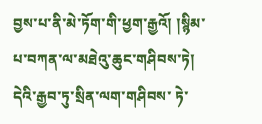བྱས་པ་ནི་མེ་ཏོག་གི་ཕྱག་རྒྱའོ། །སྙིམ་པ་བཀན་ལ་མཐེའུ་ཆུང་གཤིབས་ཏེ། དེའི་རྒྱབ་ཏུ་སྲིན་ལག་གཤིབས་ ཏེ་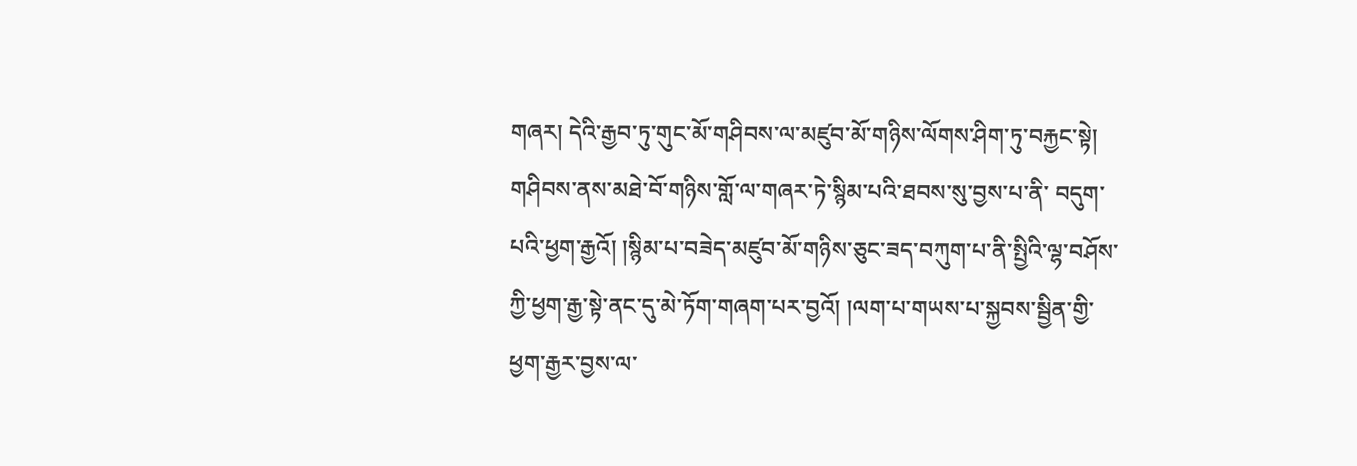གཞར། དེའི་རྒྱབ་ཏུ་གུང་མོ་གཤིབས་ལ་མཛུབ་མོ་གཉིས་ལོགས་ཤིག་ཏུ་བརྐྱང་སྟེ། གཤིབས་ནས་མཐེ་བོ་གཉིས་གློ་ལ་གཞར་ཏེ་སྙིམ་པའི་ཐབས་སུ་བྱས་པ་ནི་ བདུག་པའི་ཕྱག་རྒྱའོ། །སྙིམ་པ་བཟེད་མཛུབ་མོ་གཉིས་ཅུང་ཟད་བཀུག་པ་ནི་སྤྱིའི་ལྷ་བཤོས་ཀྱི་ཕྱག་རྒྱ་སྟེ་ནང་དུ་མེ་ཏོག་གཞག་པར་བྱའོ། །ལག་པ་གཡས་པ་སྐྱབས་སྦྱིན་གྱི་ཕྱག་རྒྱར་བྱས་ལ་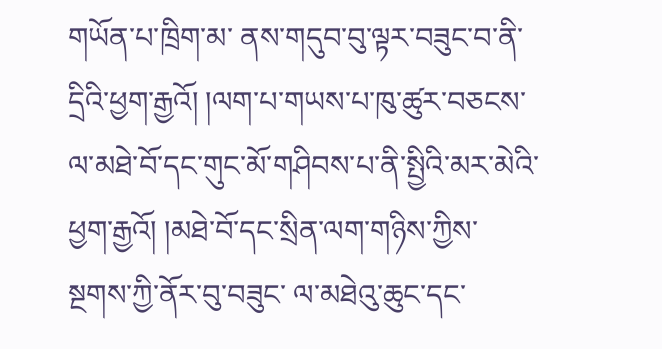གཡོན་པ་ཁྲིག་མ་ ནས་གདུབ་བུ་ལྟར་བཟུང་བ་ནི་དྲིའི་ཕྱག་རྒྱའོ། །ལག་པ་གཡས་པ་ཁུ་ཚུར་བཅངས་ལ་མཐེ་བོ་དང་གུང་མོ་གཤིབས་པ་ནི་སྤྱིའི་མར་མེའི་ཕྱག་རྒྱའོ། །མཐེ་བོ་དང་སྲིན་ལག་གཉིས་ཀྱིས་སྔགས་ཀྱི་ནོར་བུ་བཟུང་ ལ་མཐེའུ་ཆུང་དང་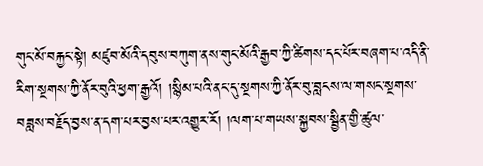གུང་མོ་བརྐྱང་སྟེ། མཛུབ་མོའི་དབུས་བཀུག་ནས་གུང་མོའི་རྒྱབ་ཀྱི་ཚིགས་དང་པོར་བཞག་པ་འདི་ནི་རིག་སྔགས་ཀྱི་ནོར་བུའི་ཕྱག་རྒྱའོ། །སྙིམ་པའི་ནང་དུ་སྔགས་ཀྱི་ནོར་བུ་བླངས་ལ་གསང་སྔགས་ བཟླས་བརྗོད་བྱས་ན་དག་པར་བྱས་པར་འགྱུར་རོ། །ལག་པ་གཡས་སྐྱབས་སྦྱིན་གྱི་ཚུལ་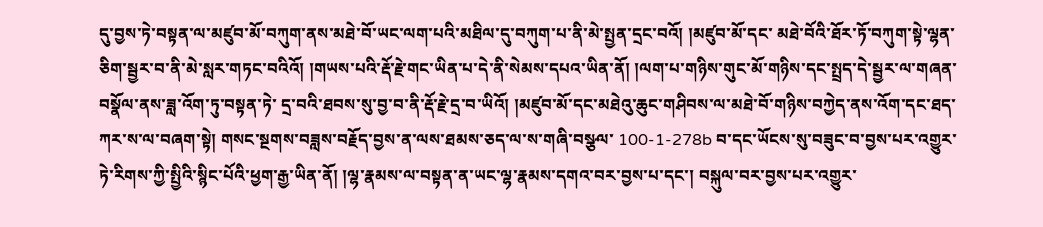དུ་བྱས་ཏེ་བསྟན་ལ་མཛུབ་མོ་བཀུག་ནས་མཐེ་བོ་ཡང་ལག་པའི་མཐིལ་དུ་བཀུག་པ་ནི་མེ་སྤྱན་དྲང་བའོ། །མཛུབ་མོ་དང་ མཐེ་བོའི་ཐོར་ཏོ་བཀུག་སྟེ་ལྷན་ཅིག་སྦྱར་བ་ནི་མེ་སླར་གཏང་བའིའོ། །གཡས་པའི་རྡོ་རྗེ་གང་ཡིན་པ་དེ་ནི་སེམས་དཔའ་ཡིན་ནོ། །ལག་པ་གཉིས་གུང་མོ་གཉིས་དང་སྤྲད་དེ་སྦྱར་ལ་གཞན་བསྣོལ་ནས་ཟླ་འོག་ཏུ་བསྟན་ཏེ་ དྲ་བའི་ཐབས་སུ་བྱ་བ་ནི་རྡོ་རྗེ་དྲ་བ་ཡིའོ། །མཛུབ་མོ་དང་མཐེའུ་ཆུང་གཤིབས་ལ་མཐེ་བོ་གཉིས་བཀྱེད་ནས་འོག་དང་ཐད་ཀར་ས་ལ་བཞག་སྟེ། གསང་སྔགས་བཟླས་བརྗོད་བྱས་ན་ལས་ཐམས་ཅད་ལ་ས་གཞི་བསྩལ་ 100-1-278b བ་དང་ཡོངས་སུ་བཟུང་བ་བྱས་པར་འགྱུར་ཏེ་རིགས་ཀྱི་སྤྱིའི་སྙིང་པོའི་ཕྱག་རྒྱ་ཡིན་ནོ། །ལྷ་རྣམས་ལ་བསྟན་ན་ཡང་ལྷ་རྣམས་དགའ་བར་བྱས་པ་དང་། བསྐུལ་བར་བྱས་པར་འགྱུར་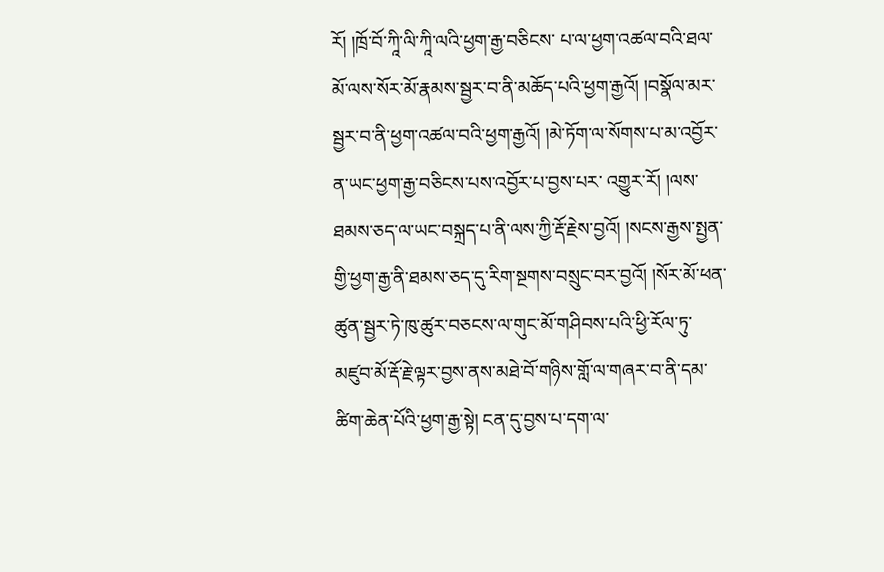རོ། །ཁྲོ་བོ་ཀཱི་ལི་ཀཱི་ལའི་ཕྱག་རྒྱ་བཅིངས་ པ་ལ་ཕྱག་འཚལ་བའི་ཐལ་མོ་ལས་སོར་མོ་རྣམས་སྦྱར་བ་ནི་མཆོད་པའི་ཕྱག་རྒྱའོ། །བསྣོལ་མར་སྦྱར་བ་ནི་ཕྱག་འཚལ་བའི་ཕྱག་རྒྱའོ། །མེ་ཏོག་ལ་སོགས་པ་མ་འབྱོར་ན་ཡང་ཕྱག་རྒྱ་བཅིངས་པས་འབྱོར་པ་བྱས་པར་ འགྱུར་རོ། །ལས་ཐམས་ཅད་ལ་ཡང་བསྐྲད་པ་ནི་ལས་ཀྱི་རྡོ་རྗེས་བྱའོ། །སངས་རྒྱས་སྤྱན་གྱི་ཕྱག་རྒྱ་ནི་ཐམས་ཅད་དུ་རིག་སྔགས་བསྲུང་བར་བྱའོ། །སོར་མོ་ཕན་ཚུན་སྦྱར་ཏེ་ཁུ་ཚུར་བཅངས་ལ་གུང་མོ་གཤིབས་པའི་ཕྱི་རོལ་ཏུ་ མཛུབ་མོ་རྡོ་རྗེ་ལྟར་བྱས་ནས་མཐེ་བོ་གཉིས་གློ་ལ་གཞར་བ་ནི་དམ་ཚིག་ཆེན་པོའི་ཕྱག་རྒྱ་སྟེ། ངན་དུ་བྱས་པ་དག་ལ་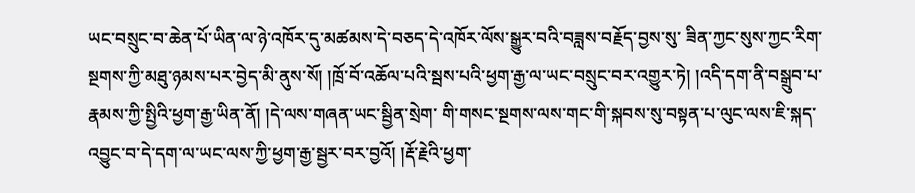ཡང་བསྲུང་བ་ཆེན་པོ་ཡིན་ལ་ཉེ་འཁོར་དུ་མཚམས་དེ་བཅད་དེ་འཁོར་ལོས་སྒྱུར་བའི་བཟླས་བརྗོད་བྱས་སུ་ ཟིན་ཀྱང་སུས་ཀྱང་རིག་སྔགས་ཀྱི་མཐུ་ཉམས་པར་བྱེད་མི་ནུས་སོ། །ཁྲོ་བོ་འཆོལ་པའི་སྦས་པའི་ཕྱག་རྒྱ་ལ་ཡང་བསྲུང་བར་འགྱུར་ཏེ། །འདི་དག་ནི་བསྒྲུབ་པ་རྣམས་ཀྱི་སྤྱིའི་ཕྱག་རྒྱ་ཡིན་ནོ། །དེ་ལས་གཞན་ཡང་སྦྱིན་སྲེག་ གི་གསང་སྔགས་ལས་གང་གི་སྐབས་སུ་བསྟན་པ་ལུང་ལས་ཇི་སྐད་འབྱུང་བ་དེ་དག་ལ་ཡང་ལས་ཀྱི་ཕྱག་རྒྱ་སྦྱར་བར་བྱའོ། །རྡོ་རྗེའི་ཕྱག་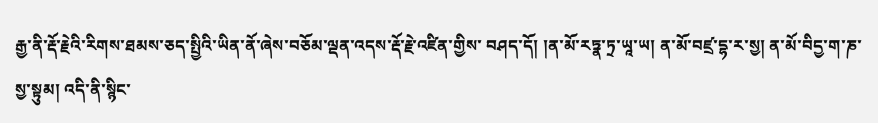རྒྱ་ནི་རྡོ་རྗེའི་རིགས་ཐམས་ཅད་སྤྱིའི་ཡིན་ནོ་ཞེས་བཅོམ་ལྡན་འདས་རྡོ་རྗེ་འཛིན་གྱིས་ བཤད་དོ། །ན་མོ་རཏྣ་ཏྲ་ཡཱ་ཡ། ན་མོ་བཛྲ་དྷ་ར་སྱ། ན་མོ་བིདྱ་ག་ཎ་སྱ་སྟུམ། འདི་ནི་སྙིང་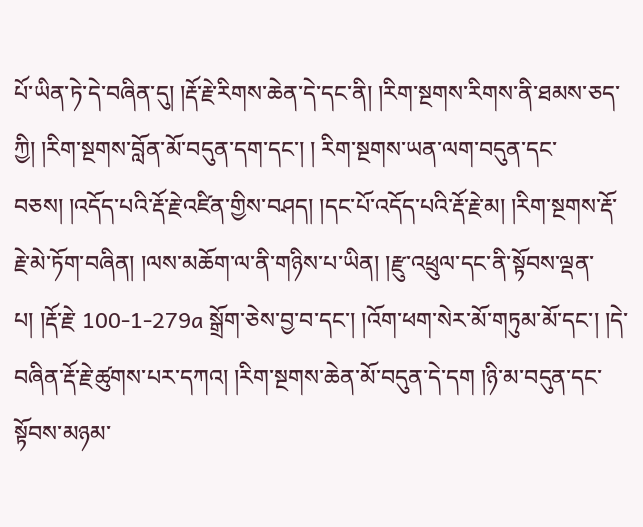པོ་ཡིན་ཏེ་དེ་བཞིན་དུ། །རྡོ་རྗེ་རིགས་ཆེན་དེ་དང་ནི། །རིག་སྔགས་རིགས་ནི་ཐམས་ཅད་ཀྱི། །རིག་སྔགས་བློན་མོ་བདུན་དག་དང་། ། རིག་སྔགས་ཡན་ལག་བདུན་དང་བཅས། །འདོད་པའི་རྡོ་རྗེ་འཛིན་གྱིས་བཤད། །དང་པོ་འདོད་པའི་རྡོ་རྗེ་མ། །རིག་སྔགས་རྡོ་རྗེ་མེ་ཏོག་བཞིན། །ལས་མཆོག་ལ་ནི་གཉིས་པ་ཡིན། །རྫུ་འཕྲུལ་དང་ནི་སྟོབས་ལྡན་པ། །རྡོ་རྗེ་ 100-1-279a སྒྲོག་ཅེས་བྱ་བ་དང་། །འོག་ཕག་སེར་མོ་གཏུམ་མོ་དང་། །དེ་བཞིན་རྡོ་རྗེ་ཚུགས་པར་དཀའ། །རིག་སྔགས་ཆེན་མོ་བདུན་དེ་དག །ཉི་མ་བདུན་དང་སྟོབས་མཉམ་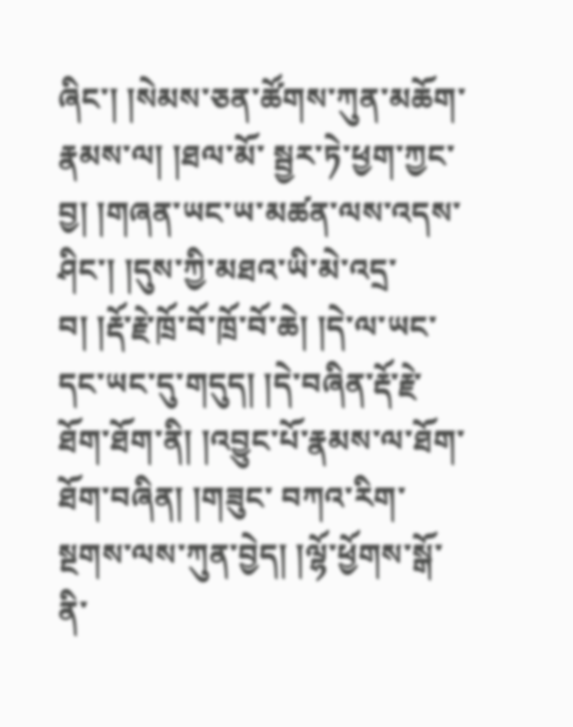ཞིང་། །སེམས་ཅན་ཚོགས་ཀུན་མཆོག་རྣམས་ལ། །ཐལ་མོ་ སྦྱར་ཏེ་ཕྱག་ཀྱང་བྱ། །གཞན་ཡང་ཡ་མཚན་ལས་འདས་ཤིང་། །དུས་ཀྱི་མཐའ་ཡི་མེ་འདྲ་བ། །རྡོ་རྗེ་ཁྲོ་བོ་ཁྲོ་བོ་ཆེ། །དེ་ལ་ཡང་དང་ཡང་དུ་གདུད། །དེ་བཞིན་རྡོ་རྗེ་ཐོག་ཐོག་ནི། །འབྱུང་པོ་རྣམས་ལ་ཐོག་ཐོག་བཞིན། །གཟུང་ བཀའ་རིག་སྔགས་ལས་ཀུན་བྱེད། །ལྷོ་ཕྱོགས་སྒོ་ནི་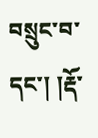བསྲུང་བ་དང་། །རྡོ་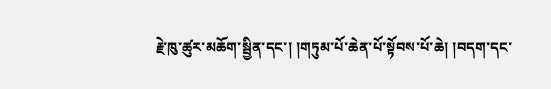རྗེ་ཁུ་ཚུར་མཆོག་སྦྱིན་དང་། །གཏུམ་པོ་ཆེན་པོ་སྟོབས་པོ་ཆེ། །བདག་དང་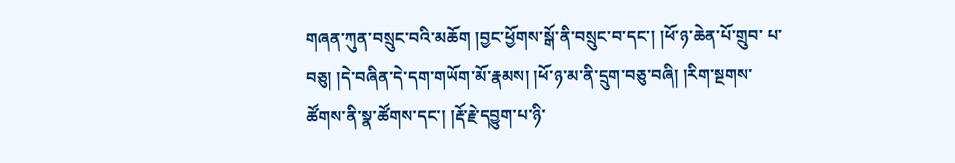གཞན་ཀུན་བསྲུང་བའི་མཆོག །བྱང་ཕྱོགས་སྒོ་ནི་བསྲུང་བ་དང་། །ཕོ་ཉ་ཆེན་པོ་གྲུབ་ པ་བཅུ། །དེ་བཞིན་དེ་དག་གཡོག་མོ་རྣམས། །ཕོ་ཉ་མ་ནི་དྲུག་བཅུ་བཞི། །རིག་སྔགས་ཚོགས་ནི་སྣ་ཚོགས་དང་། །རྡོ་རྗེ་དབྱུག་པ་ཉི་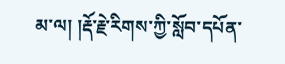མ་ལ། །རྡོ་རྗེ་རིགས་ཀྱི་སློབ་དཔོན་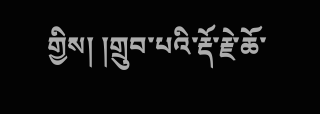གྱིས། །གྲུབ་པའི་རྡོ་རྗེ་ཆོ་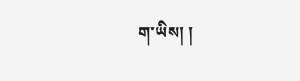ག་ཡིས། །